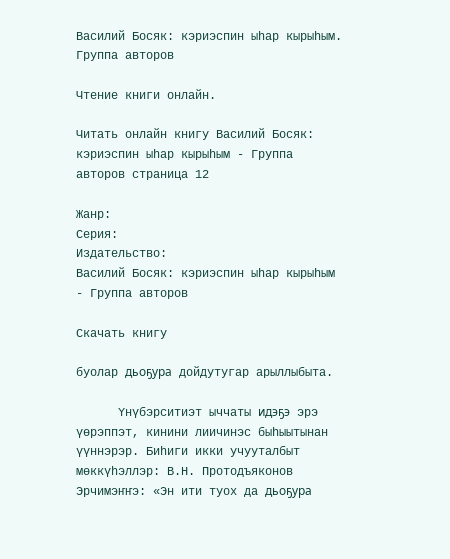Василий Босяк: кэриэспин ыһар кырыһым. Группа авторов

Чтение книги онлайн.

Читать онлайн книгу Василий Босяк: кэриэспин ыһар кырыһым - Группа авторов страница 12

Жанр:
Серия:
Издательство:
Василий Босяк: кэриэспин ыһар кырыһым - Группа авторов

Скачать книгу

буолар дьоҕура дойдутугар арыллыбыта.

      Үнүбэрситиэт ыччаты идэҕэ эрэ үөрэппэт, кинини лиичинэс быһыытынан үүннэрэр. Биһиги икки учууталбыт мөккүһэллэр: В.Н. Протодъяконов Эрчимэҥҥэ: «Эн ити туох да дьоҕура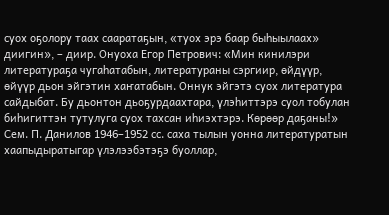суох оҕолору таах сааратаҕын, «туох эрэ баар быһыылаах» диигин», – диир. Онуоха Егор Петрович: «Мин кинилэри литератураҕа чугаһатабын, литератураны сэргиир, өйдүүр, өйүүр дьон эйгэтин хаҥатабын. Оннук эйгэтэ суох литература сайдыбат. Бу дьонтон дьоҕурдаахтара, үлэһиттэрэ суол тобулан биһигиттэн тутулуга суох тахсан иһиэхтэрэ. Көрөөр даҕаны!» Сем. П. Данилов 1946–1952 сс. саха тылын уонна литературатын хаапыдыратыгар үлэлээбэтэҕэ буоллар,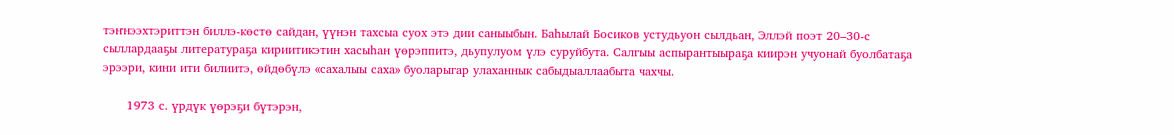тэҥнээхтэриттэн биллэ-көстө сайдан, үүнэн тахсыа суох этэ дии саныыбын. Баһылай Босиков устудьуон сылдьан, Эллэй поэт 20–30-с сыллардааҕы литератураҕа кириитикэтин хасыһан үөрэппитэ, дьупулуом үлэ суруйбута. Салгыы аспырантыыраҕа киирэн учуонай буолбатаҕа эрээри, кини ити билиитэ, өйдөбүлэ «сахалыы саха» буоларыгар улаханнык сабыдыаллаабыта чахчы.

      1973 с. үрдүк үөрэҕи бүтэрэн,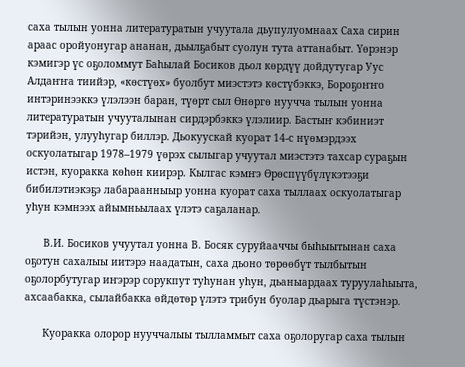саха тылын уонна литературатын учуутала дьупулуомнаах Саха сирин араас оройуонугар ананан, дьылҕабыт суолун тута аттанабыт. Үөрэнэр кэмигэр үс оҕоломмут Баһылай Босиков дьол көрдүү дойдутугар Уус Алдаҥҥа тиийэр, «көстүөх» буолбут миэстэтэ көстүбэккэ, Бороҕоҥҥо интэринээккэ үлэлээн баран, түөрт сыл Өнөргө нуучча тылын уонна литературатын учууталынан сирдэрбэккэ үлэлиир. Бастыҥ кэбиниэт тэрийэн, улууһугар биллэр. Дьокуускай куорат 14-с нүөмэрдээх оскуолатыгар 1978–1979 үөрэх сылыгар учуутал миэстэтэ тахсар сураҕын истэн, куоракка көһөн киирэр. Кылгас кэмҥэ Өрөспүүбүлүкэтээҕи бибилэтиэкэҕэ лабараанныыр уонна куорат саха тыллаах оскуолатыгар уһун кэмнээх айымньылаах үлэтэ саҕаланар.

      В.И. Босиков учуутал уонна В. Босяк суруйааччы быһыытынан саха оҕотун сахалыы иитэрэ наадатын, саха дьоно төрөөбүт тылбытын оҕолорбутугар иҥэрэр сорукпут туһунан уһун, дьаныардаах туруулаһыыта, ахсаабакка, сылайбакка өйдөтөр үлэтэ трибун буолар дьарыга түстэнэр.

      Куоракка олорор нууччалыы тылламмыт саха оҕолоругар саха тылын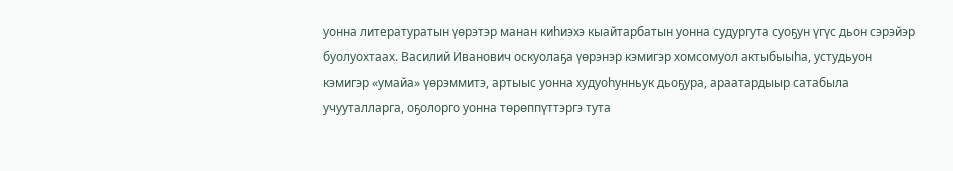уонна литературатын үөрэтэр манан киһиэхэ кыайтарбатын уонна судургута суоҕун үгүс дьон сэрэйэр буолуохтаах. Василий Иванович оскуолаҕа үөрэнэр кэмигэр хомсомуол актыбыыһа, устудьуон кэмигэр «умайа» үөрэммитэ, артыыс уонна худуоһунньук дьоҕура, араатардыыр сатабыла учууталларга, оҕолорго уонна төрөппүттэргэ тута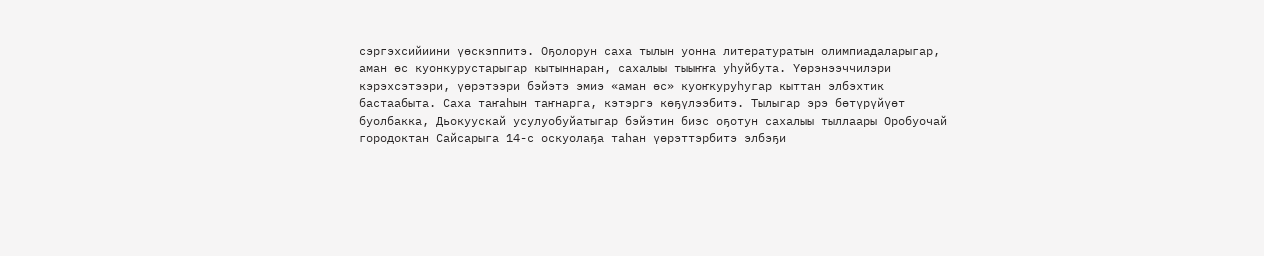сэргэхсийиини үөскэппитэ. Оҕолорун саха тылын уонна литературатын олимпиадаларыгар, аман өс куонкурустарыгар кытыннаран, сахалыы тыыҥҥа уһуйбута. Үөрэнээччилэри кэрэхсэтээри, үөрэтээри бэйэтэ эмиэ «аман өс» куоҥкуруһугар кыттан элбэхтик бастаабыта. Саха таҥаһын таҥнарга, кэтэргэ көҕүлээбитэ. Тылыгар эрэ бөтүрүйүөт буолбакка, Дьокуускай усулуобуйатыгар бэйэтин биэс оҕотун сахалыы тыллаары Оробуочай городоктан Сайсарыга 14-с оскуолаҕа таһан үөрэттэрбитэ элбэҕи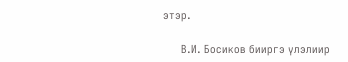этэр.

      В.И. Босиков бииргэ үлэлиир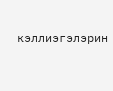кэллиэгэлэрин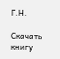Г.Н.

Скачать книгу